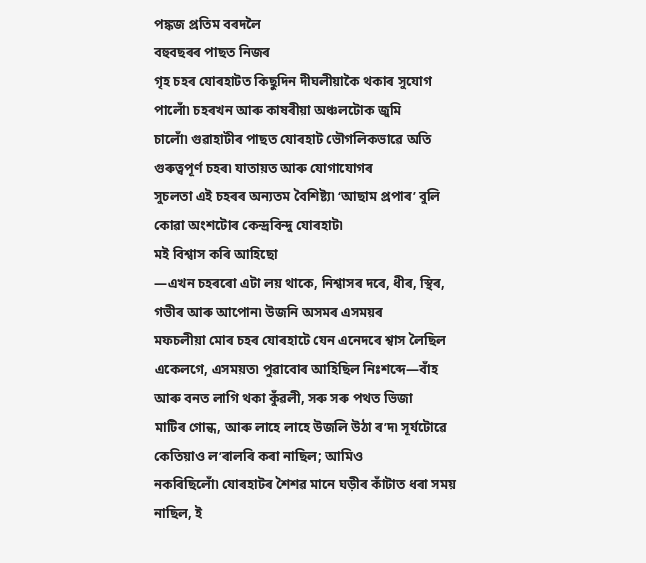পঙ্কজ প্ৰতিম বৰদলৈ
বহুবছৰৰ পাছত নিজৰ
গৃহ চহৰ যোৰহাটত কিছুদিন দীঘলীয়াকৈ থকাৰ সুযোগ পালোঁ৷ চহৰখন আৰু কাষৰীয়া অঞ্চলটোক জুমি
চালোঁ৷ গুৱাহাটীৰ পাছত যোৰহাট ভৌগলিকভাৱে অতি গুৰুত্বপূৰ্ণ চহৰ৷ যাতায়ত আৰু যোগাযোগৰ
সুচলতা এই চহৰৰ অন্যতম বৈশিষ্ট্য৷ ‘আছাম প্ৰপাৰ’ বুলি কোৱা অংশটোৰ কেন্দ্ৰবিন্দু যোৰহাট৷
মই বিশ্বাস কৰি আহিছো
—এখন চহৰৰো এটা লয় থাকে, নিশ্বাসৰ দৰে, ধীৰ, স্থিৰ, গভীৰ আৰু আপোন৷ উজনি অসমৰ এসময়ৰ
মফচলীয়া মোৰ চহৰ যোৰহাটে যেন এনেদৰে শ্বাস লৈছিল একেলগে, এসময়ত৷ পুৱাবোৰ আহিছিল নিঃশব্দে—বাঁহ
আৰু বনত লাগি থকা কুঁৱলী, সৰু সৰু পথত ভিজা
মাটিৰ গোন্ধ, আৰু লাহে লাহে উজলি উঠা ৰ’দ৷ সূৰ্যটোৱে কেতিয়াও ল’ৰালৰি কৰা নাছিল; আমিও
নকৰিছিলোঁ৷ যোৰহাটৰ শৈশৱ মানে ঘড়ীৰ কাঁটাত ধৰা সময় নাছিল, ই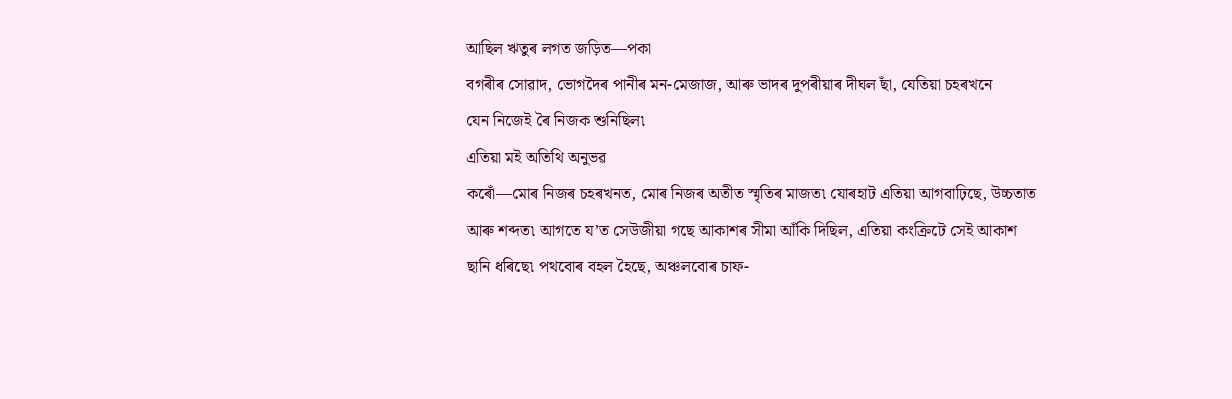আছিল ঋতুৰ লগত জড়িত—পকা
বগৰীৰ সোৱাদ, ভোগদৈৰ পানীৰ মন-মেজাজ, আৰু ভাদৰ দুপৰীয়াৰ দীঘল ছাঁ, যেতিয়া চহৰখনে
যেন নিজেই ৰৈ নিজক শুনিছিল৷
এতিয়া মই অতিথি অনুভৱ
কৰোঁ—মোৰ নিজৰ চহৰখনত, মোৰ নিজৰ অতীত স্মৃতিৰ মাজত৷ যোৰহাট এতিয়া আগবাঢ়িছে, উচ্চতাত
আৰু শব্দত৷ আগতে য’ত সেউজীয়া গছে আকাশৰ সীমা আঁকি দিছিল, এতিয়া কংক্ৰিটে সেই আকাশ
ছানি ধৰিছে৷ পথবোৰ বহল হৈছে, অঞ্চলবোৰ চাফ-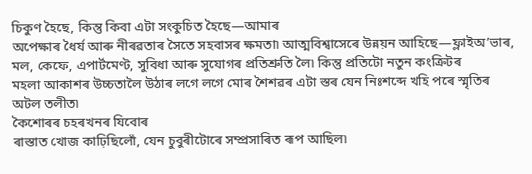চিকুণ হৈছে, কিন্তু কিবা এটা সংকুচিত হৈছে—আমাৰ
অপেক্ষাৰ ধৈৰ্য আৰু নীৰৱতাৰ সৈতে সহবাসৰ ক্ষমতা৷ আত্মবিশ্বাসেৰে উন্নয়ন আহিছে—ফ্লাইঅ’ভাৰ,
মল, কেফে, এপাৰ্টমেণ্ট, সুবিধা আৰু সুযোগৰ প্ৰতিশ্ৰুতি লৈ৷ কিন্তু প্ৰতিটো নতুন কংক্ৰিটৰ
মহলা আকাশৰ উচ্চতালৈ উঠাৰ লগে লগে মোৰ শৈশৱৰ এটা স্তৰ যেন নিঃশব্দে খহি পৰে স্মৃতিৰ
অটল তলীত৷
কৈশোৰৰ চহৰখনৰ যিবোৰ
ৰাস্তাত খোজ কাঢ়িছিলোঁ, যেন চুবুৰীটোৰে সম্প্ৰসাৰিত ৰূপ আছিল৷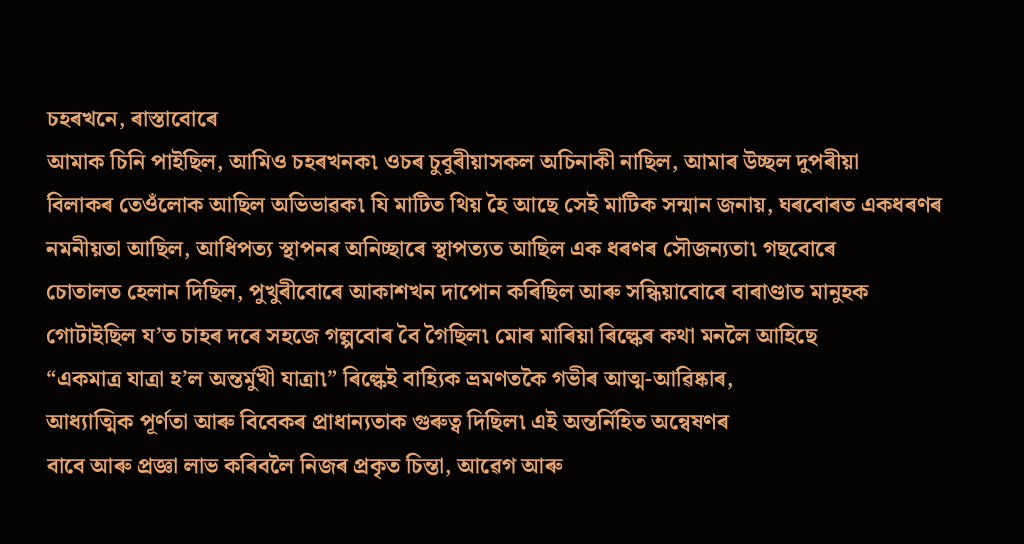চহৰখনে, ৰাস্তাবোৰে
আমাক চিনি পাইছিল, আমিও চহৰখনক৷ ওচৰ চুবুৰীয়াসকল অচিনাকী নাছিল, আমাৰ উচ্ছল দুপৰীয়া
বিলাকৰ তেওঁলোক আছিল অভিভাৱক৷ যি মাটিত থিয় হৈ আছে সেই মাটিক সন্মান জনায়, ঘৰবোৰত একধৰণৰ
নমনীয়তা আছিল, আধিপত্য স্থাপনৰ অনিচ্ছাৰে স্থাপত্যত আছিল এক ধৰণৰ সৌজন্যতা৷ গছবোৰে
চোতালত হেলান দিছিল, পুখুৰীবোৰে আকাশখন দাপোন কৰিছিল আৰু সন্ধিয়াবোৰে বাৰাণ্ডাত মানুহক
গোটাইছিল য’ত চাহৰ দৰে সহজে গল্পবোৰ বৈ গৈছিল৷ মোৰ মাৰিয়া ৰিল্কেৰ কথা মনলৈ আহিছে
“একমাত্ৰ যাত্ৰা হ’ল অন্তৰ্মুখী যাত্ৰা৷” ৰিল্কেই বাহ্যিক ভ্ৰমণতকৈ গভীৰ আত্ম-আৱিষ্কাৰ,
আধ্যাত্মিক পূৰ্ণতা আৰু বিবেকৰ প্ৰাধান্যতাক গুৰুত্ব দিছিল৷ এই অন্তৰ্নিহিত অন্বেষণৰ
বাবে আৰু প্ৰজ্ঞা লাভ কৰিবলৈ নিজৰ প্ৰকৃত চিন্তা, আৱেগ আৰু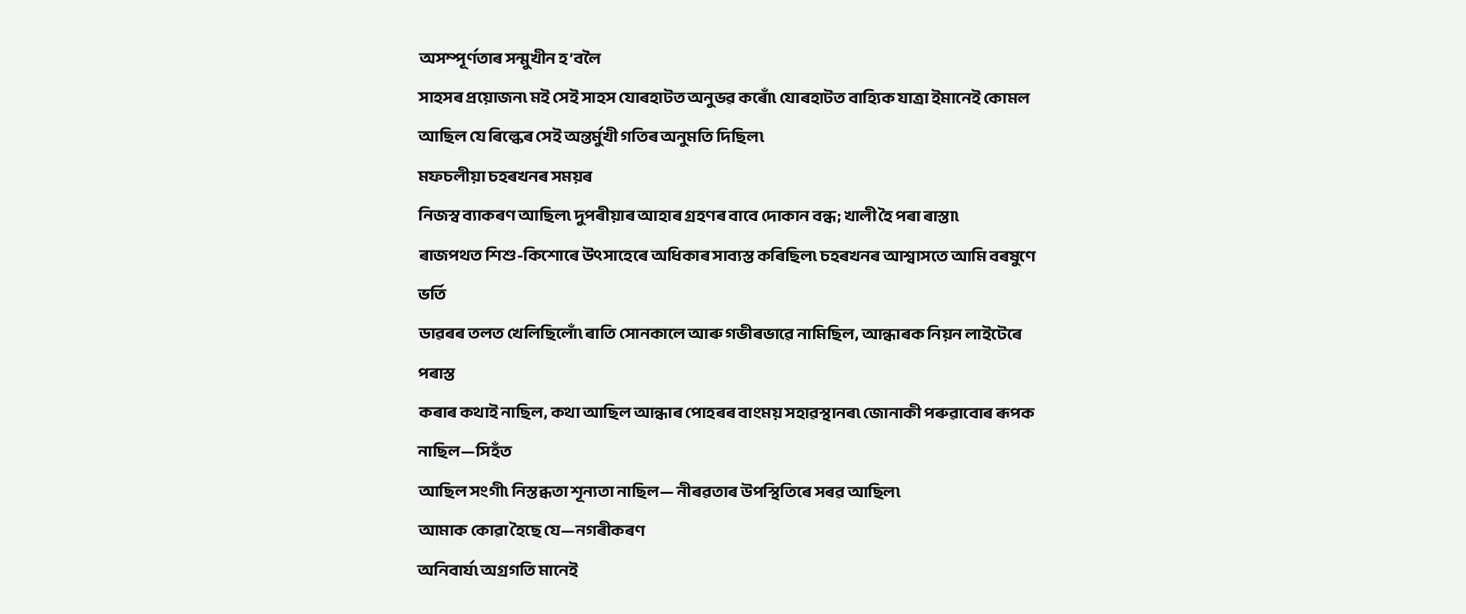অসম্পূৰ্ণতাৰ সন্মুখীন হ’বলৈ
সাহসৰ প্ৰয়োজন৷ মই সেই সাহস যোৰহাটত অনুভৱ কৰোঁ৷ যোৰহাটত বাহ্যিক যাত্ৰা ইমানেই কোমল
আছিল যে ৰিল্কেৰ সেই অন্তৰ্মুখী গতিৰ অনুমতি দিছিল৷
মফচলীয়া চহৰখনৰ সময়ৰ
নিজস্ব ব্যাকৰণ আছিল৷ দুপৰীয়াৰ আহাৰ গ্ৰহণৰ বাবে দোকান বন্ধ; খালী হৈ পৰা ৰাস্তা৷
ৰাজপথত শিশু-কিশোৰে উৎসাহেৰে অধিকাৰ সাব্যস্ত কৰিছিল৷ চহৰখনৰ আশ্বাসতে আমি বৰষুণে ভৰ্তি
ডাৱৰৰ তলত খেলিছিলোঁ৷ ৰাতি সোনকালে আৰু গভীৰভাৱে নামিছিল, আন্ধাৰক নিয়ন লাইটেৰে পৰাস্ত
কৰাৰ কথাই নাছিল, কথা আছিল আন্ধাৰ পোহৰৰ বাংময় সহাৱস্থানৰ৷ জোনাকী পৰুৱাবোৰ ৰূপক নাছিল—সিহঁত
আছিল সংগী৷ নিস্তব্ধতা শূন্যতা নাছিল— নীৰৱতাৰ উপস্থিতিৰে সৰৱ আছিল৷
আমাক কোৱা হৈছে যে—নগৰীকৰণ
অনিবাৰ্য৷ অগ্ৰগতি মানেই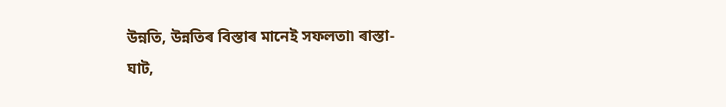উন্নতি, উন্নতিৰ বিস্তাৰ মানেই সফলতা৷ ৰাস্তা-ঘাট,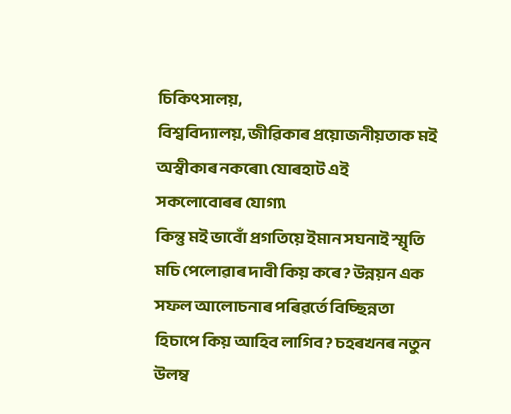চিকিৎসালয়,
বিশ্ববিদ্যালয়, জীৱিকাৰ প্ৰয়োজনীয়তাক মই অস্বীকাৰ নকৰো৷ যোৰহাট এই সকলোবোৰৰ যোগ্য৷
কিন্তু মই ভাবোঁ প্ৰগতিয়ে ইমান সঘনাই স্মৃতি মচি পেলোৱাৰ দাবী কিয় কৰে? উন্নয়ন এক
সফল আলোচনাৰ পৰিৱৰ্তে বিচ্ছিন্নতা হিচাপে কিয় আহিব লাগিব? চহৰখনৰ নতুন উলম্ব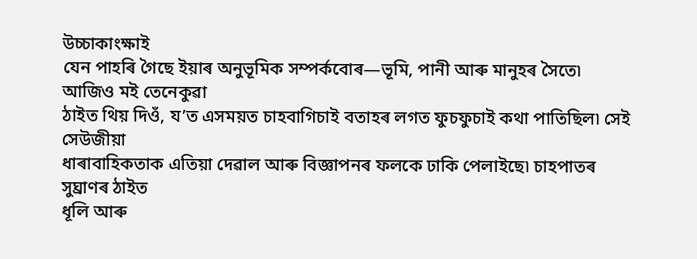উচ্চাকাংক্ষাই
যেন পাহৰি গৈছে ইয়াৰ অনুভূমিক সম্পৰ্কবোৰ—ভূমি, পানী আৰু মানুহৰ সৈতে৷
আজিও মই তেনেকুৱা
ঠাইত থিয় দিওঁ, য’ত এসময়ত চাহবাগিচাই বতাহৰ লগত ফুচফুচাই কথা পাতিছিল৷ সেই সেউজীয়া
ধাৰাবাহিকতাক এতিয়া দেৱাল আৰু বিজ্ঞাপনৰ ফলকে ঢাকি পেলাইছে৷ চাহপাতৰ সুঘ্ৰাণৰ ঠাইত
ধূলি আৰু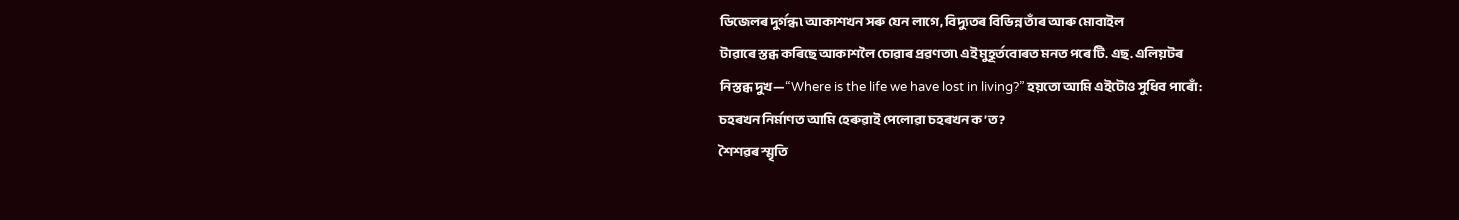ডিজেলৰ দুৰ্গন্ধ৷ আকাশখন সৰু যেন লাগে, বিদ্যুতৰ বিভিন্ন তাঁৰ আৰু মোবাইল
টাৱাৰে স্তব্ধ কৰিছে আকাশলৈ চোৱাৰ প্ৰৱণতা৷ এই মুহূৰ্তবোৰত মনত পৰে টি. এছ. এলিয়টৰ
নিস্তব্ধ দুখ—“Where is the life we have lost in living?” হয়তো আমি এইটোও সুধিব পাৰোঁ:
চহৰখন নিৰ্মাণত আমি হেৰুৱাই পেলোৱা চহৰখন ক’ত?
শৈশৱৰ স্মৃতি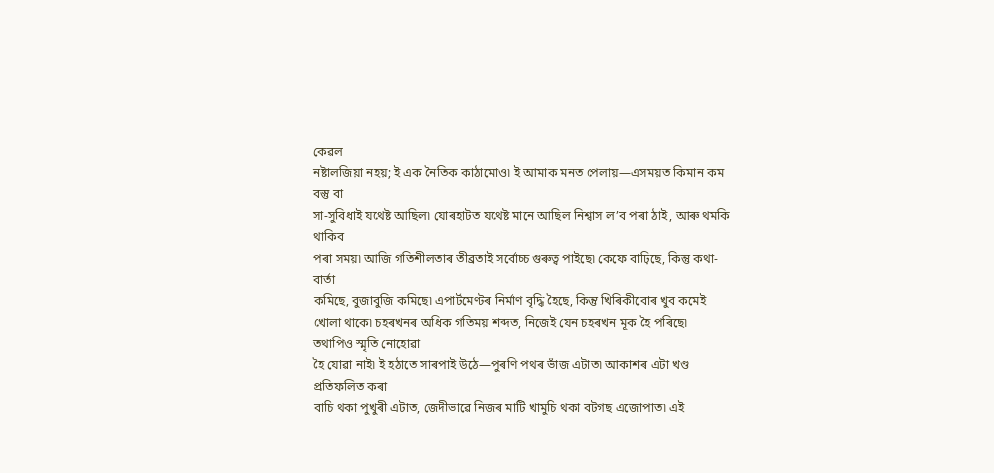কেৱল
নষ্টালজিয়া নহয়; ই এক নৈতিক কাঠামোও৷ ই আমাক মনত পেলায়—এসময়ত কিমান কম বস্তু বা
সা-সুবিধাই যথেষ্ট আছিল৷ যোৰহাটত যথেষ্ট মানে আছিল নিশ্বাস ল’ব পৰা ঠাই, আৰু থমকি থাকিব
পৰা সময়৷ আজি গতিশীলতাৰ তীব্ৰতাই সৰ্বোচ্চ গুৰুত্ব পাইছে৷ কেফে বাঢ়িছে, কিন্তু কথা-বাৰ্তা
কমিছে, বুজাবুজি কমিছে৷ এপাৰ্টমেণ্টৰ নিৰ্মাণ বৃদ্ধি হৈছে, কিন্তু খিৰিকীবোৰ খুব কমেই
খোলা থাকে৷ চহৰখনৰ অধিক গতিময় শব্দত, নিজেই যেন চহৰখন মূক হৈ পৰিছে৷
তথাপিও স্মৃতি নোহোৱা
হৈ যোৱা নাই৷ ই হঠাতে সাৰপাই উঠে—পুৰণি পথৰ ভাঁজ এটাত৷ আকাশৰ এটা খণ্ড প্ৰতিফলিত কৰা
বাচি থকা পুখুৰী এটাত, জেদীভাৱে নিজৰ মাটি খামুচি থকা বটগছ এজোপাত৷ এই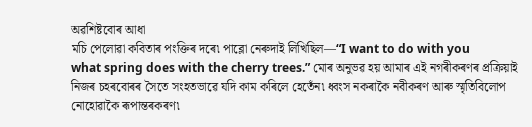অৱশিষ্টবোৰ আধা
মচি পেলোৱা কবিতাৰ পংক্তিৰ দৰে৷ পাব্লো নেৰুদাই লিখিছিল—“I want to do with you
what spring does with the cherry trees.” মোৰ অনুভৱ হয় আমাৰ এই নগৰীকৰণৰ প্ৰক্ৰিয়াই
নিজৰ চহৰবোৰৰ সৈতে সংহতভাৱে যদি কাম কৰিলে হেতেঁন৷ ধ্বংস নকৰাকৈ নবীকৰণ আৰু স্মৃতিবিলোপ
নোহোৱাকৈ ৰূপান্তৰকৰণ৷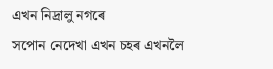এখন নিদ্ৰালু নগৰে
সপোন নেদেখা এখন চহৰ এখনলৈ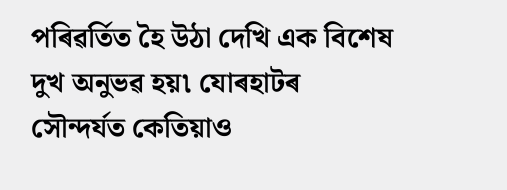পৰিৱৰ্তিত হৈ উঠা দেখি এক বিশেষ দুখ অনুভৱ হয়৷ যোৰহাটৰ
সৌন্দৰ্যত কেতিয়াও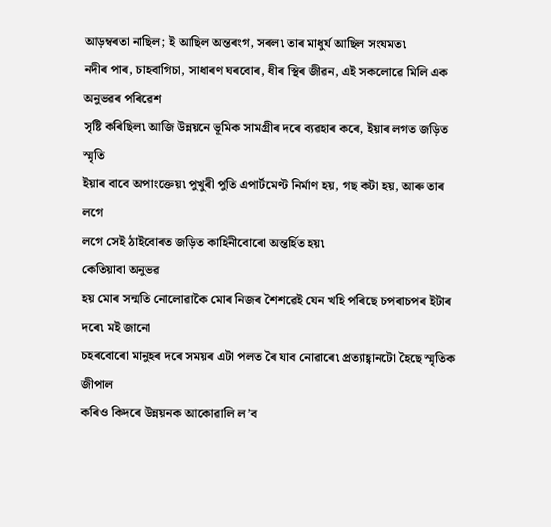আড়ম্বৰতা নাছিল; ই আছিল অন্তৰংগ, সৰল৷ তাৰ মাধুৰ্য আছিল সংযমত৷
নদীৰ পাৰ, চাহবাগিচা, সাধাৰণ ঘৰবোৰ, ধীৰ স্থিৰ জীৱন, এই সকলোৱে মিলি এক অনুভৱৰ পৰিৱেশ
সৃষ্টি কৰিছিল৷ আজি উন্নয়নে ভূমিক সামগ্ৰীৰ দৰে ব্যৱহাৰ কৰে, ইয়াৰ লগত জড়িত স্মৃতি
ইয়াৰ বাবে অপাংক্তেয়৷ পুখুৰী পুতি এপাৰ্টমেণ্ট নিৰ্মাণ হয়, গছ কটা হয়, আৰু তাৰ লগে
লগে সেই ঠাইবোৰত জড়িত কাহিনীবোৰো অন্তৰ্হিত হয়৷
কেতিয়াবা অনুভৱ
হয় মোৰ সন্মতি নোলোৱাকৈ মোৰ নিজৰ শৈশৱেই যেন খহি পৰিছে চপৰাচপৰ ইটাৰ দৰে৷ মই জানো
চহৰবোৰো মানুহৰ দৰে সময়ৰ এটা পলত ৰৈ যাব নোৱাৰে৷ প্ৰত্যাহ্বানটো হৈছে স্মৃতিক জীপাল
কৰিও কিদৰে উন্নয়নক আকোৱালি ল’ব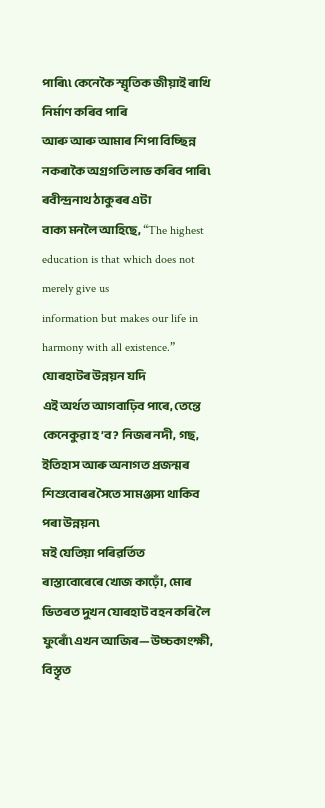পাৰি৷৷ কেনেকৈ স্মৃতিক জীয়াই ৰাখি নিৰ্মাণ কৰিব পাৰি
আৰু আৰু আমাৰ শিপা বিচ্ছিন্ন নকৰাকৈ অগ্ৰগতি লাভ কৰিব পাৰি৷ ৰবীন্দ্ৰনাথ ঠাকুৰৰ এটা
বাক্য মনলৈ আহিছে, “The highest education is that which does not merely give us
information but makes our life in harmony with all existence.” যোৰহাটৰ উন্নয়ন যদি
এই অৰ্থত আগবাঢ়িব পাৰে, তেন্তে কেনেকুৱা হ’ব? নিজৰ নদী, গছ, ইতিহাস আৰু অনাগত প্ৰজন্মৰ
শিশুবোৰৰ সৈতে সামঞ্জস্য থাকিব পৰা উন্নয়ন৷
মই যেতিয়া পৰিৱৰ্তিত
ৰাস্তাবোৰেৰে খোজ কাঢ়োঁ, মোৰ ভিতৰত দুখন যোৰহাট বহন কৰি লৈ ফুৰোঁ৷ এখন আজিৰ—উচ্চকাংক্ষী,
বিস্তৃত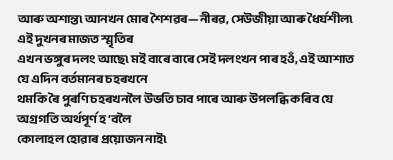আৰু অশান্ত৷ আনখন মোৰ শৈশৱৰ—নীৰৱ, সেউজীয়া আৰু ধৈৰ্যশীল৷ এই দুখনৰ মাজত স্মৃতিৰ
এখন ভঙ্গুৰ দলং আছে৷ মই বাৰে বাৰে সেই দলংখন পাৰ হওঁ, এই আশাত যে এদিন বৰ্তমানৰ চহৰখনে
থমকি ৰৈ পুৰণি চহৰখনলৈ উভতি চাব পাৰে আৰু উপলব্ধি কৰিব যে অগ্ৰগতি অৰ্থপূৰ্ণ হ’বলৈ
কোলাহল হোৱাৰ প্ৰয়োজন নাই৷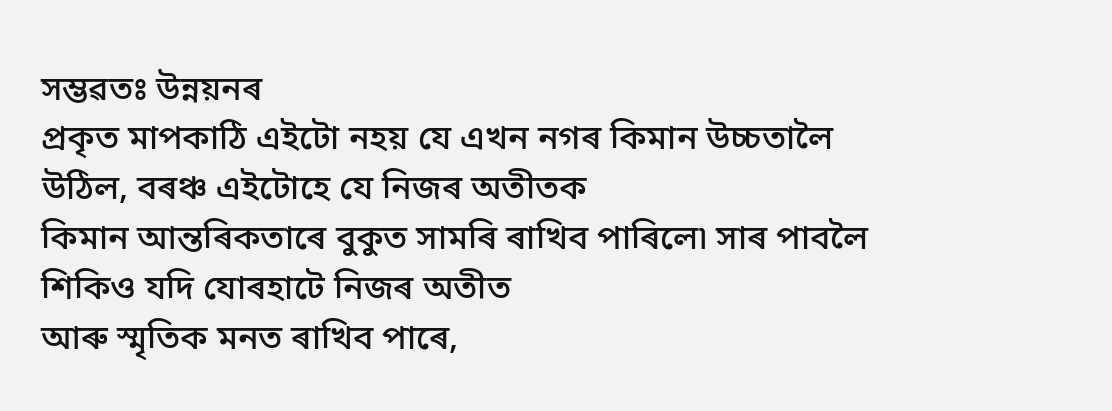সম্ভৱতঃ উন্নয়নৰ
প্ৰকৃত মাপকাঠি এইটো নহয় যে এখন নগৰ কিমান উচ্চতালৈ উঠিল, বৰঞ্চ এইটোহে যে নিজৰ অতীতক
কিমান আন্তৰিকতাৰে বুকুত সামৰি ৰাখিব পাৰিলে৷ সাৰ পাবলৈ শিকিও যদি যোৰহাটে নিজৰ অতীত
আৰু স্মৃতিক মনত ৰাখিব পাৰে,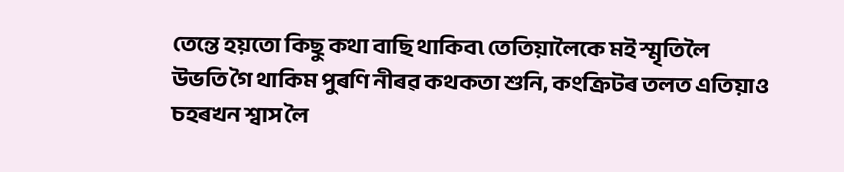তেন্তে হয়তো কিছু কথা বাছি থাকিব৷ তেতিয়ালৈকে মই স্মৃতিলৈ
উভতি গৈ থাকিম পুৰণি নীৰৱ কথকতা শুনি, কংক্ৰিটৰ তলত এতিয়াও চহৰখন শ্বাস লৈ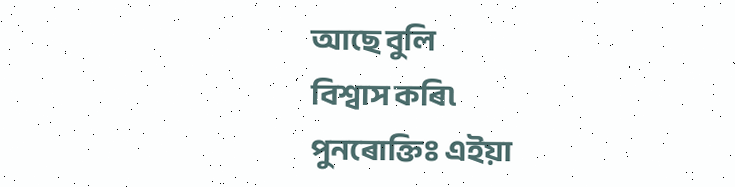আছে বুলি
বিশ্বাস কৰি৷
পুনৰোক্তিঃ এইয়া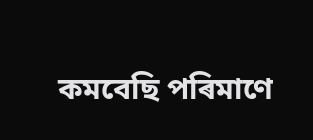কমবেছি পৰিমাণে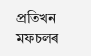প্ৰতিখন মফচলৰ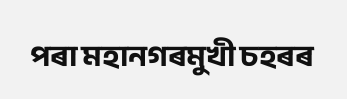পৰা মহানগৰমুখী চহৰৰ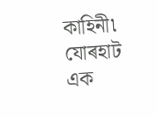কাহিনী৷ যোৰহাট এক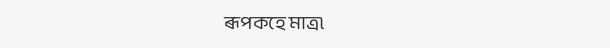ৰূপকহে মাত্ৰ৷